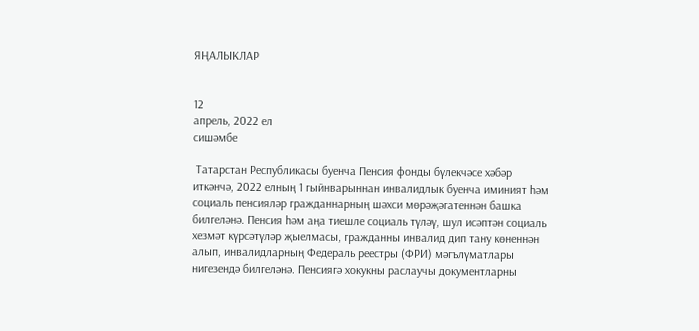ЯҢАЛЫКЛАР


12
апрель, 2022 ел
сишәмбе

 Татарстан Республикасы буенча Пенсия фонды бүлекчәсе хәбәр иткәнчә, 2022 елның 1 гыйнварыннан инвалидлык буенча иминият һәм социаль пенсияләр гражданнарның шәхси мөрәҗәгатеннән башка билгеләнә. Пенсия һәм аңа тиешле социаль түләү, шул исәптән социаль хезмәт күрсәтүләр җыелмасы, гражданны инвалид дип тану көненнән алып, инвалидларның Федераль реестры (ФРИ) мәгълүматлары нигезендә билгеләнә. Пенсиягә хокукны раслаучы документларны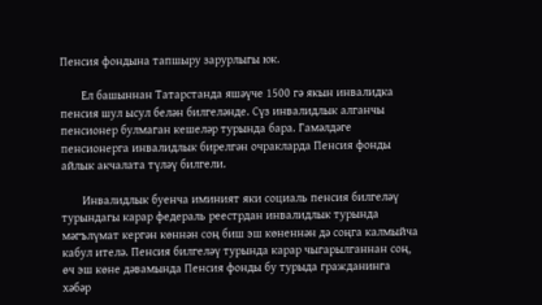Пенсия фондына тапшыру зарурлыгы юк.

       Ел башыннан Татарстанда яшәүче 1500 гә якын инвалидка пенсия шул ысул белән билгеләнде. Сүз инвалидлык алганчы пенсионер булмаган кешеләр турында бара. Гамәлдәге пенсионерга инвалидлык бирелгән очракларда Пенсия фонды айлык акчалата түләү билгели.

       Инвалидлык буенча иминият яки социаль пенсия билгеләү турындагы карар федераль реестрдан инвалидлык турында мәгълүмат кергән көннән соң биш эш көненнән дә соңга калмыйча кабул ителә. Пенсия билгеләү турында карар чыгарылганнан соң, өч эш көне дәвамында Пенсия фонды бу турыда гражданинга хәбәр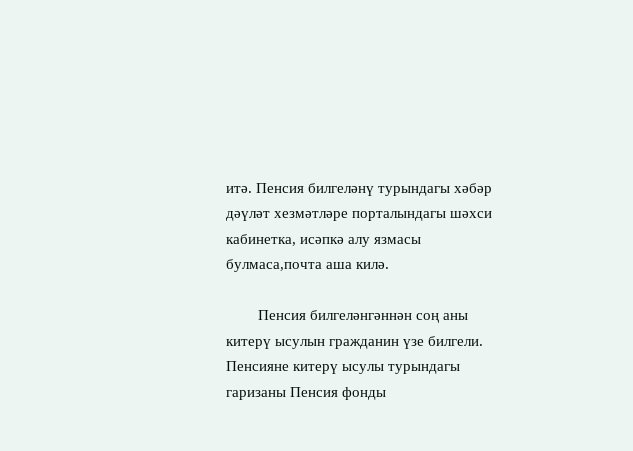итә. Пенсия билгеләнү турындагы хәбәр дәүләт хезмәтләре порталындагы шәхси кабинетка, исәпкә алу язмасы булмаса,почта аша килә.

        Пенсия билгеләнгәннән соң аны китерү ысулын гражданин үзе билгели. Пенсияне китерү ысулы турындагы гаризаны Пенсия фонды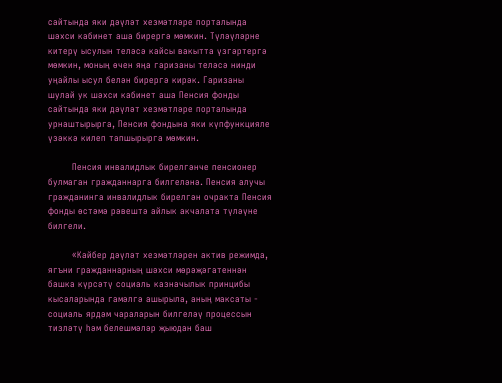сайтында яки дәүләт хезмәтләре порталында  шәхси кабинет аша бирергә мөмкин. Түләүләрне китерү ысулын теләсә кайсы вакытта үзгәртергә мөмкин, моның өчен яңа гаризаны теләсә нинди уңайлы ысул белән бирергә кирәк. Гаризаны шулай ук шәхси кабинет аша Пенсия фонды сайтында яки дәүләт хезмәтләре порталында урнаштырырга, Пенсия фондына яки күпфункцияле үзәккә килеп тапшырырга мөмкин.

        Пенсия инвалидлык бирелгәнче пенсионер булмаган гражданнарга билгеләнә. Пенсия алучы гражданинга инвалидлык бирелгән очракта Пенсия фонды өстәмә рәвештә айлык акчалата түләүне билгели.

        «Кайбер дәүләт хезмәтләрен актив режимда,  ягъни гражданнарның шәхси мөрәҗәгатеннән башка күрсәтү социаль казначылык принцибы кысаларында гамәлгә ашырыла, аның максаты - социаль ярдәм чараларын билгеләү процессын тизләтү һәм белешмәләр җыюдан баш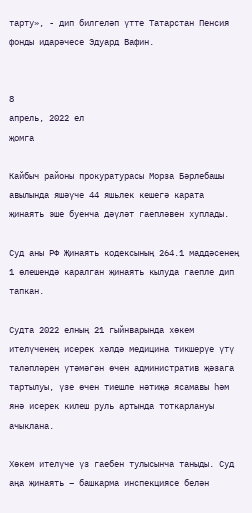тарту», - дип билгеләп үтте Татарстан Пенсия фонды идарәчесе Эдуард Вафин.


8
апрель, 2022 ел
җомга

Кайбыч районы прокуратурасы Морза Бәрлебашы авылында яшәүче 44 яшьлек кешегә карата җинаять эше буенча дәүләт гаепләвен хуплады.

Суд аны РФ Җинаять кодексының 264.1 маддәсенең 1 өлешендә каралган җинаять кылуда гаепле дип тапкан.

Судта 2022 елның 21 гыйнварында хөкем ителүченең исерек хәлдә медицина тикшерүе үтү таләпләрен үтәмәгән өчен административ җәзага тартылуы, үзе өчен тиешле нәтиҗә ясамавы һәм янә исерек килеш руль артында тоткарлануы ачыклана.

Хөкем ителүче үз гаебен тулысынча таныды. Суд аңа җинаять – башкарма инспекциясе белән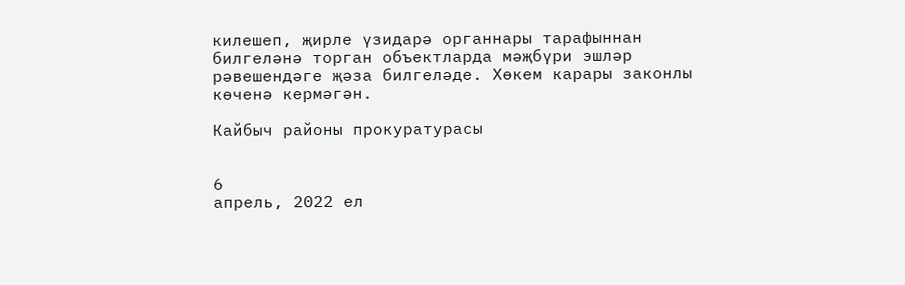килешеп, җирле үзидарә органнары тарафыннан билгеләнә торган объектларда мәҗбүри эшләр рәвешендәге җәза билгеләде. Хөкем карары законлы көченә кермәгән.

Кайбыч районы прокуратурасы


6
апрель, 2022 ел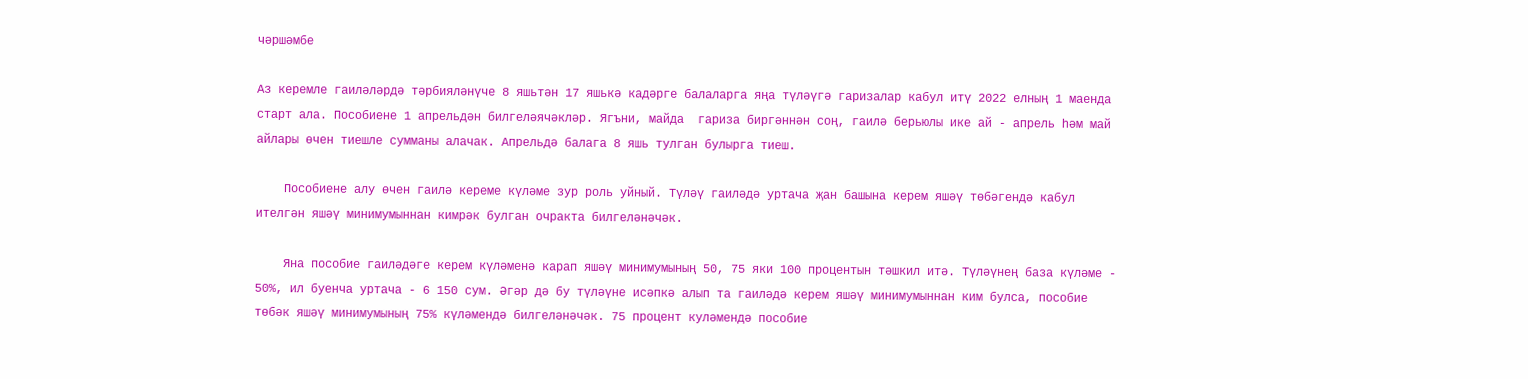чәршәмбе

Аз керемле гаиләләрдә тәрбияләнүче 8 яшьтән 17 яшькә кадәрге балаларга яңа түләүгә гаризалар кабул итү 2022 елның 1 маенда старт ала. Пособиене 1 апрельдән билгеләячәкләр. Ягъни, майда  гариза биргәннән соң, гаилә берьюлы ике ай - апрель һәм май айлары өчен тиешле сумманы алачак. Апрельдә балага 8 яшь тулган булырга тиеш.

    Пособиене алу өчен гаилә кереме күләме зур роль уйный. Түләү гаиләдә уртача җан башына керем яшәү төбәгендә кабул ителгән яшәү минимумыннан кимрәк булган очракта билгеләнәчәк.

    Яна пособие гаиләдәге керем күләменә карап яшәү минимумының 50, 75 яки 100 процентын тәшкил итә. Түләүнең база күләме - 50%, ил буенча уртача - 6 150 сум. Әгәр дә бу түләүне исәпкә алып та гаиләдә керем яшәү минимумыннан ким булса, пособие  төбәк яшәү минимумының 75% күләмендә билгеләнәчәк. 75 процент куләмендә пособие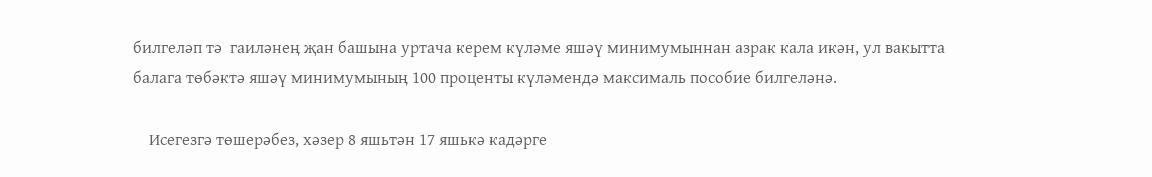билгеләп тә  гаиләнең җан башына уртача керем күләме яшәү минимумыннан азрак кала икән, ул вакытта балага төбәктә яшәү минимумының 100 проценты күләмендә максималь пособие билгеләнә.

    Исегезгә төшерәбез, хәзер 8 яшьтән 17 яшькә кадәрге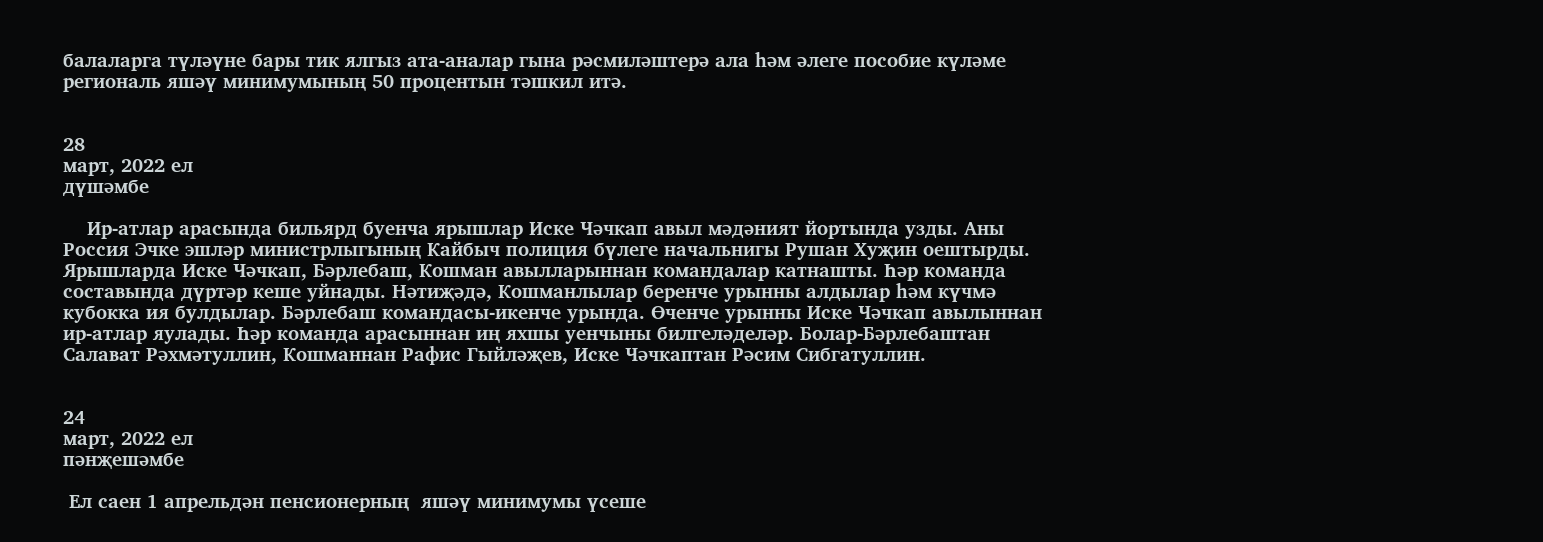балаларга түләүне бары тик ялгыз ата-аналар гына рәсмиләштерә ала һәм әлеге пособие күләме региональ яшәү минимумының 50 процентын тәшкил итә.


28
март, 2022 ел
дүшәмбе

    Ир-атлар арасында бильярд буенча ярышлар Иске Чәчкап авыл мәдәният йортында узды. Аны Россия Эчке эшләр министрлыгының Кайбыч полиция бүлеге начальнигы Рушан Хуҗин оештырды. Ярышларда Иске Чәчкап, Бәрлебаш, Кошман авылларыннан командалар катнашты. Һәр команда составында дүртәр кеше уйнады. Нәтиҗәдә, Кошманлылар беренче урынны алдылар һәм күчмә кубокка ия булдылар. Бәрлебаш командасы-икенче урында. Өченче урынны Иске Чәчкап авылыннан ир-атлар яулады. Һәр команда арасыннан иң яхшы уенчыны билгеләделәр. Болар-Бәрлебаштан Салават Рәхмәтуллин, Кошманнан Рафис Гыйләҗев, Иске Чәчкаптан Рәсим Сибгатуллин.


24
март, 2022 ел
пәнҗешәмбе

 Ел саен 1 апрельдән пенсионерның  яшәү минимумы үсеше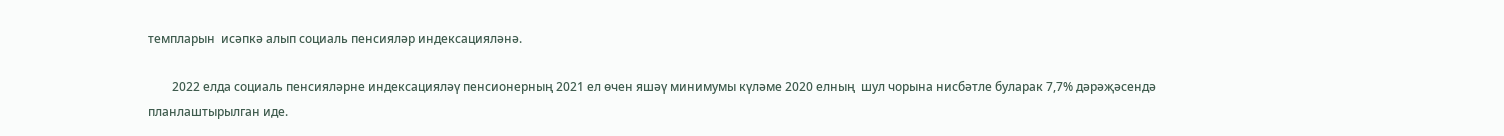темпларын  исәпкә алып социаль пенсияләр индексацияләнә.

        2022 елда социаль пенсияләрне индексацияләү пенсионерның 2021 ел өчен яшәү минимумы күләме 2020 елның  шул чорына нисбәтле буларак 7,7% дәрәҗәсендә планлаштырылган иде.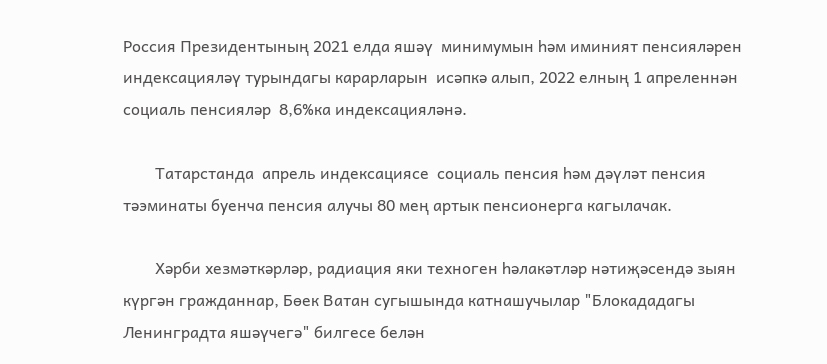Россия Президентының 2021 елда яшәү  минимумын һәм иминият пенсияләрен  индексацияләү турындагы карарларын  исәпкә алып, 2022 елның 1 апреленнән  социаль пенсияләр  8,6%ка индексацияләнә.

        Татарстанда  апрель индексациясе  социаль пенсия һәм дәүләт пенсия тәэминаты буенча пенсия алучы 80 мең артык пенсионерга кагылачак.

        Хәрби хезмәткәрләр, радиация яки техноген һәлакәтләр нәтиҗәсендә зыян күргән гражданнар, Бөек Ватан сугышында катнашучылар "Блокададагы Ленинградта яшәүчегә" билгесе белән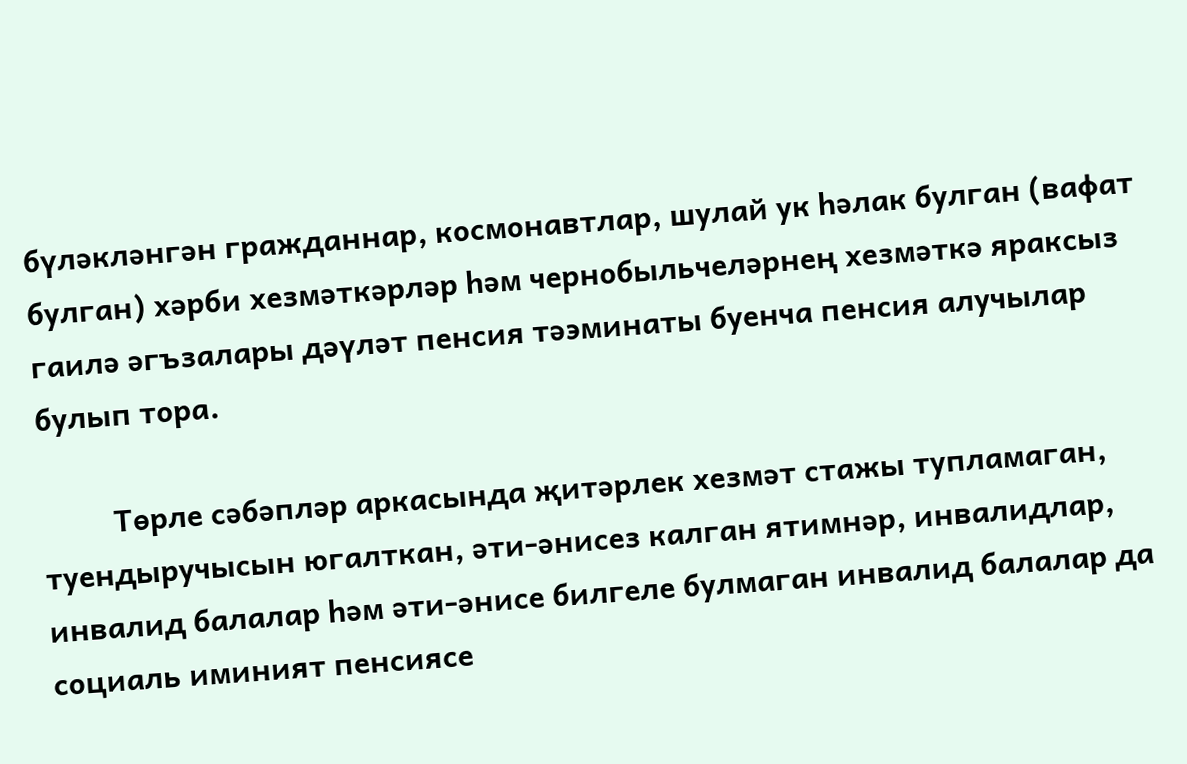бүләкләнгән гражданнар, космонавтлар, шулай ук һәлак булган (вафат булган) хәрби хезмәткәрләр һәм чернобыльчеләрнең хезмәткә яраксыз гаилә әгъзалары дәүләт пенсия тәэминаты буенча пенсия алучылар булып тора.

         Төрле сәбәпләр аркасында җитәрлек хезмәт стажы тупламаган, туендыручысын югалткан, әти-әнисез калган ятимнәр, инвалидлар, инвалид балалар һәм әти-әнисе билгеле булмаган инвалид балалар да социаль иминият пенсиясе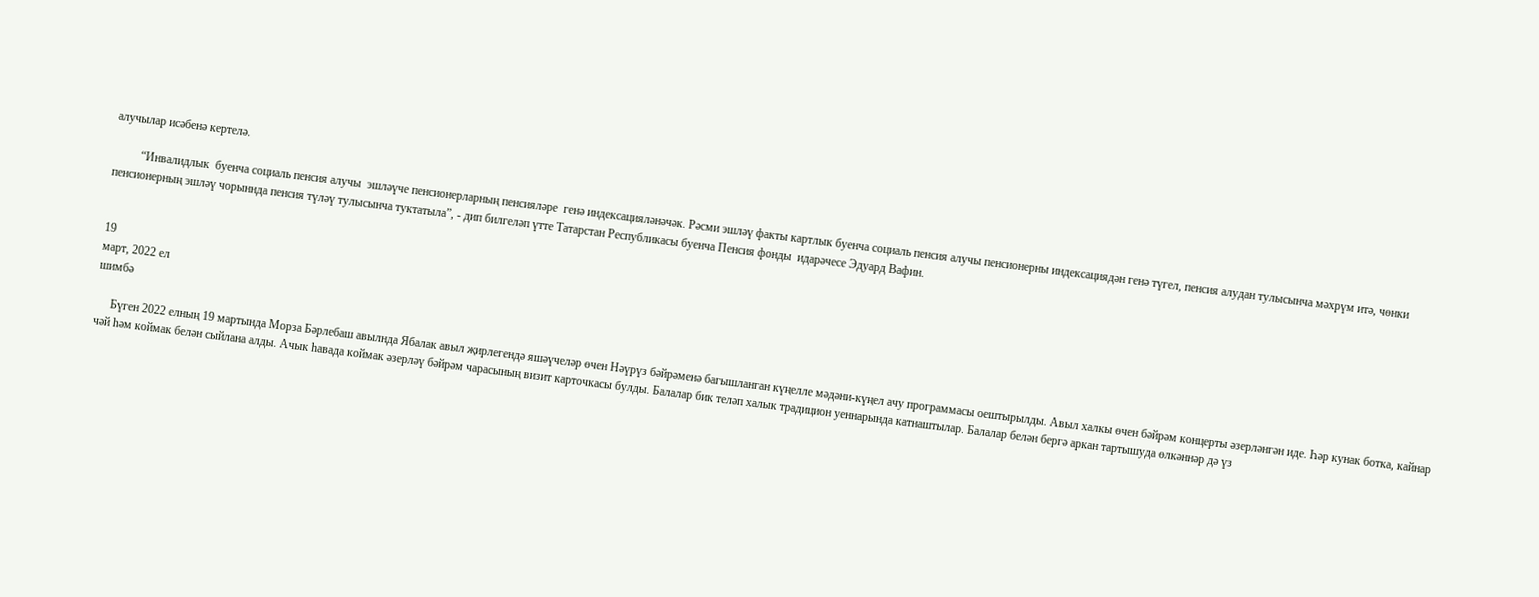алучылар исәбенә кертелә.

         “Инвалидлык  буенча социаль пенсия алучы  эшләүче пенсионерларның пенсияләре  генә индексацияләнәчәк. Рәсми эшләү факты картлык буенча социаль пенсия алучы пенсионерны индексациядән генә түгел, пенсия алудан тулысынча мәхрүм итә, чөнки  пенсионерның эшләү чорыннда пенсия түләү тулысынча туктатыла”, - дип билгеләп үтте Татарстан Республикасы буенча Пенсия фонды  идарәчесе Эдуард Вафин.


19
март, 2022 ел
шимбә

     Бүген 2022 елның 19 мартында Морза Бәрлебаш авылнда Ябалак авыл җирлегендә яшәүчеләр өчен Нәүрүз бәйрәменә багышланган күңелле мәдәни-күңел ачу программасы оештырылды. Авыл халкы өчен бәйрәм концерты әзерләнгән иде. Һәр кунак ботка, кайнар чәй һәм коймак белән сыйлана алды. Ачык һавада коймак әзерләү бәйрәм чарасының визит карточкасы булды. Балалар бик теләп халык традицион уеннарында катнаштылар. Балалар белән бергә аркан тартышуда өлкәннәр дә үз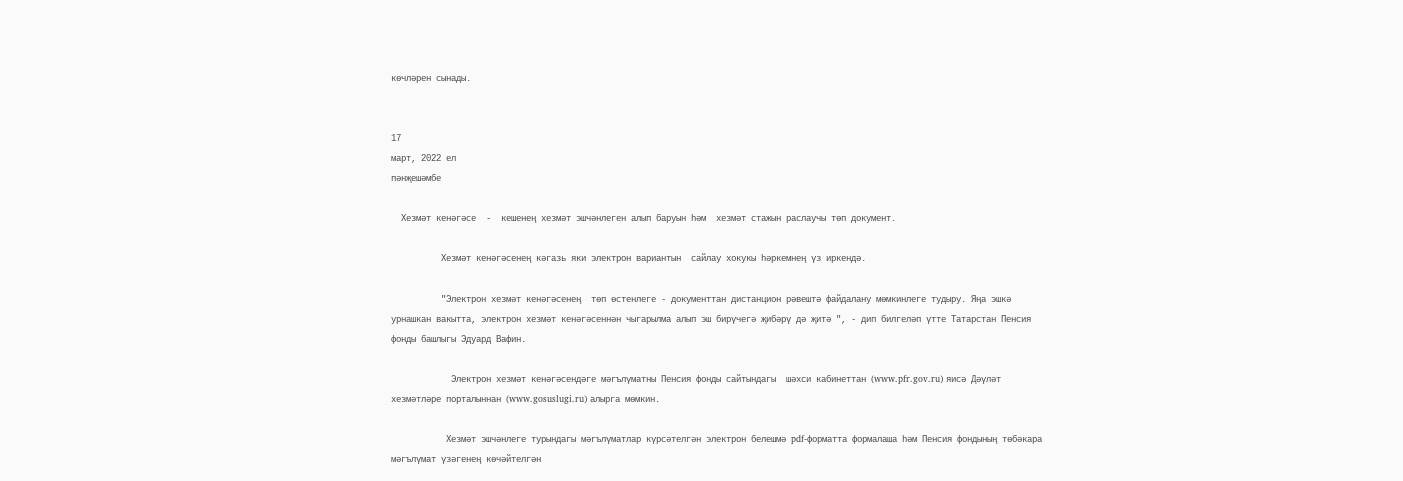көчләрен сынады.


17
март, 2022 ел
пәнҗешәмбе

  Хезмәт кенәгәсе  -  кешенең хезмәт эшчәнлеген алып баруын һәм  хезмәт стажын раслаучы төп документ.

          Хезмәт кенәгәсенең кәгазь яки электрон вариантын  сайлау хокукы һәркемнең үз иркендә.

          "Электрон хезмәт кенәгәсенең  төп өстенлеге - документтан дистанцион рәвештә файдалану мөмкинлеге тудыру. Яңа эшкә урнашкан вакытта, электрон хезмәт кенәгәсеннән чыгарылма алып эш бирүчегә җибәрү дә җитә ", - дип билгеләп үтте Татарстан Пенсия фонды башлыгы Эдуард Вафин.

            Электрон хезмәт кенәгәсендәге мәгълүматны Пенсия фонды сайтындагы  шәхси кабинеттан (www.pfr.gov.ru) яисә Дәүләт хезмәтләре порталыннан (www.gosuslugi.ru) алырга мөмкин.

           Хезмәт эшчәнлеге турындагы мәгълүматлар күрсәтелгән электрон белешмә pdf-форматта формалаша һәм Пенсия фондының төбәкара мәгълүмат үзәгенең көчәйтелгән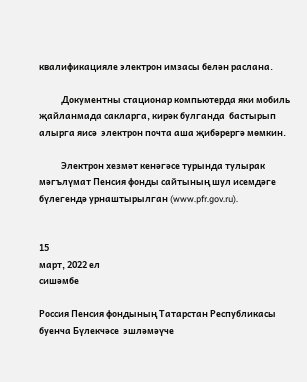квалификацияле электрон имзасы белән раслана.

           Документны стационар компьютерда яки мобиль җайланмада сакларга, кирәк булганда  бастырып алырга яисә  электрон почта аша җибәрергә мөмкин.

           Электрон хезмәт кенәгәсе турында тулырак мәгълүмат Пенсия фонды сайтының шул исемдәге бүлегендә урнаштырылган (www.pfr.gov.ru).


15
март, 2022 ел
сишәмбе

Россия Пенсия фондының Татарстан Республикасы буенча Бүлекчәсе  эшләмәүче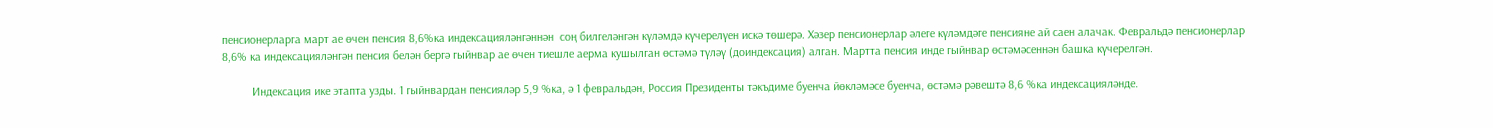пенсионерларга март ае өчен пенсия 8,6%ка индексацияләнгәннән  соң билгеләнгән күләмдә күчерелүен искә төшерә. Хәзер пенсионерлар әлеге күләмдәге пенсияне ай саен алачак. Февральдә пенсионерлар 8,6% ка индексацияләнгән пенсия белән бергә гыйнвар ае өчен тиешле аерма кушылган өстәмә түләү (доиндексация) алган. Мартта пенсия инде гыйнвар өстәмәсеннән башка күчерелгән.

          Индексация ике этапта узды. 1 гыйнвардан пенсияләр 5,9 %ка, ә 1 февральдән, Россия Президенты тәкъдиме буенча йөкләмәсе буенча, өстәмә рәвештә 8,6 %ка индексацияләнде.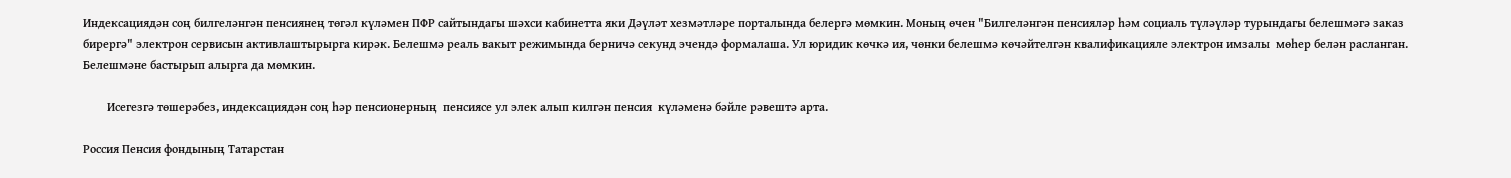Индексациядән соң билгеләнгән пенсиянең төгәл күләмен ПФР сайтындагы шәхси кабинетта яки Дәүләт хезмәтләре порталында белергә мөмкин. Моның өчен "Билгеләнгән пенсияләр һәм социаль түләүләр турындагы белешмәгә заказ бирергә" электрон сервисын активлаштырырга кирәк. Белешмә реаль вакыт режимында берничә секунд эчендә формалаша. Ул юридик көчкә ия, чөнки белешмә көчәйтелгән квалификацияле электрон имзалы  мөһер белән расланган. Белешмәне бастырып алырга да мөмкин.

        Исегезгә төшерәбез, индексациядән соң һәр пенсионерның  пенсиясе ул элек алып килгән пенсия  күләменә бәйле рәвештә арта.

Россия Пенсия фондының Татарстан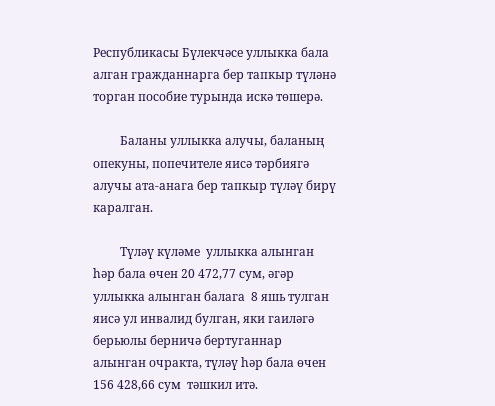Республикасы Бүлекчәсе уллыкка бала алган гражданнарга бер тапкыр түләнә торган пособие турында искә төшерә.

         Баланы уллыкка алучы, баланың опекуны, попечителе яисә тәрбиягә алучы ата-анага бер тапкыр түләү бирү каралган.

         Түләү күләме  уллыкка алынган һәр бала өчен 20 472,77 сум, әгәр уллыкка алынган балага  8 яшь тулган яисә ул инвалид булган, яки гаиләгә берьюлы берничә бертуганнар алынган очракта, түләү һәр бала өчен 156 428,66 сум  тәшкил итә.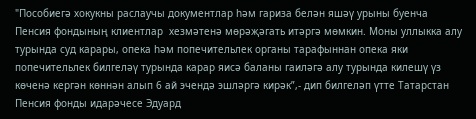"Пособиегә хокукны раслаучы документлар һәм гариза белән яшәү урыны буенча Пенсия фондының клиентлар  хезмәтенә мөрәҗәгать итәргә мөмкин. Моны уллыкка алу турында суд карары, опека һәм попечительлек органы тарафыннан опека яки попечительлек билгеләү турында карар яисә баланы гаиләгә алу турында килешү үз көченә кергән көннән алып 6 ай эчендә эшләргә кирәк”,- дип билгеләп үтте Татарстан Пенсия фонды идарәчесе Эдуард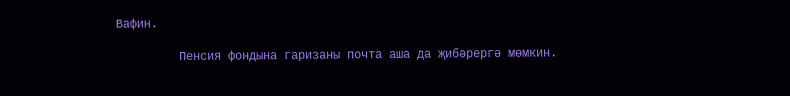Вафин.

         Пенсия фондына гаризаны почта аша да җибәрергә мөмкин.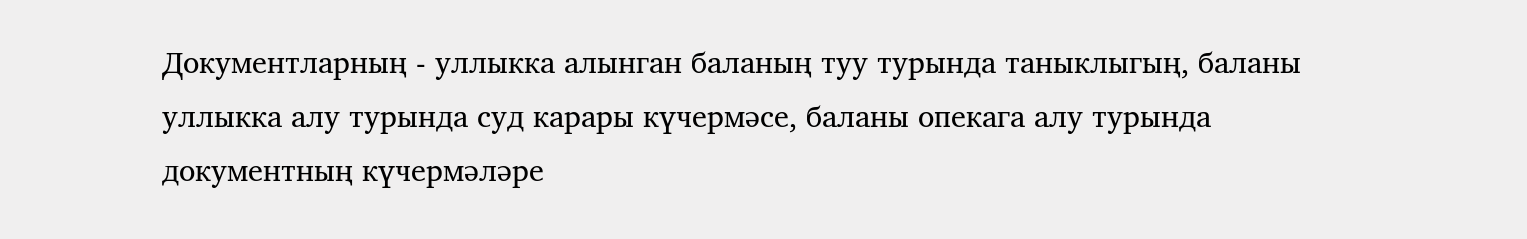Документларның - уллыкка алынган баланың туу турында таныклыгың, баланы уллыкка алу турында суд карары күчермәсе, баланы опекага алу турында документның күчермәләре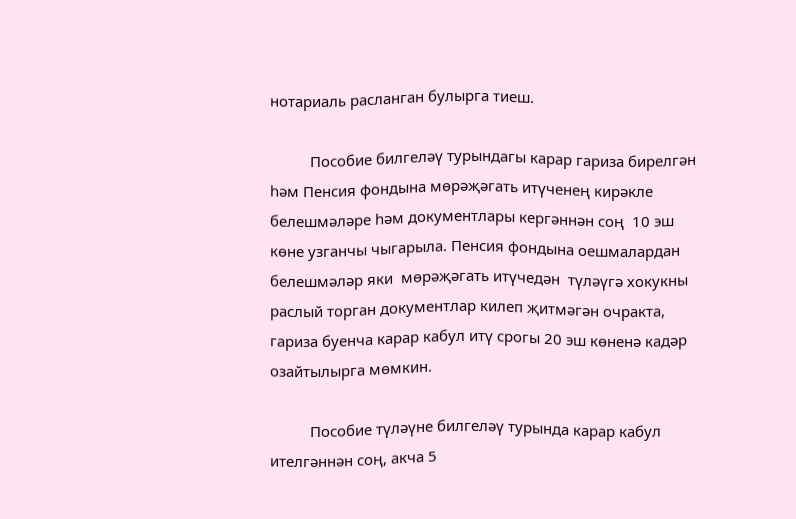нотариаль расланган булырга тиеш.

          Пособие билгеләү турындагы карар гариза бирелгән һәм Пенсия фондына мөрәҗәгать итүченең кирәкле белешмәләре һәм документлары кергәннән соң  10 эш көне узганчы чыгарыла. Пенсия фондына оешмалардан белешмәләр яки  мөрәҗәгать итүчедән  түләүгә хокукны раслый торган документлар килеп җитмәгән очракта, гариза буенча карар кабул итү срогы 20 эш көненә кадәр озайтылырга мөмкин.

          Пособие түләүне билгеләү турында карар кабул ителгәннән соң, акча 5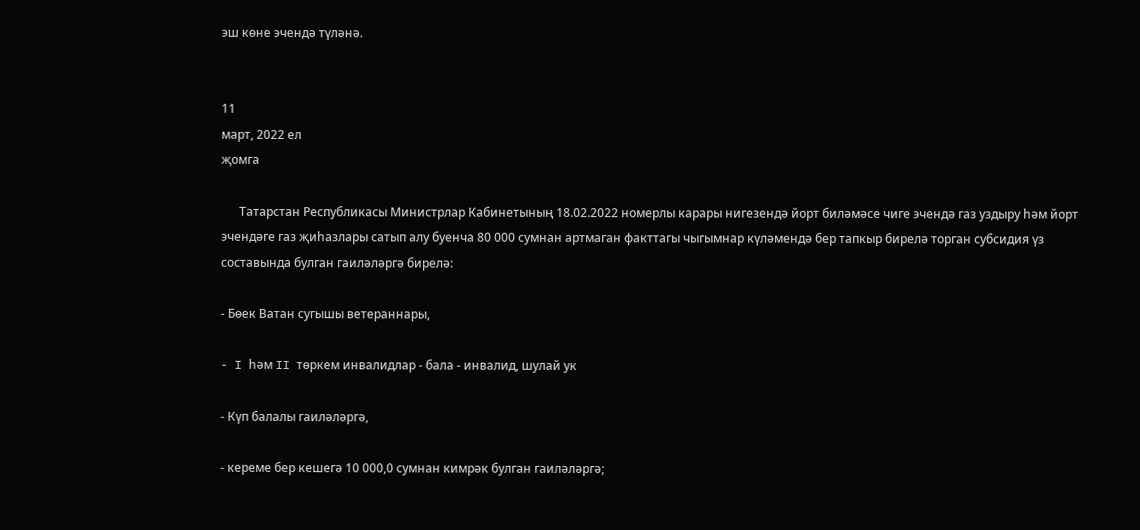эш көне эчендә түләнә.


11
март, 2022 ел
җомга

      Татарстан Республикасы Министрлар Кабинетының 18.02.2022 номерлы карары нигезендә йорт биләмәсе чиге эчендә газ уздыру һәм йорт эчендәге газ җиһазлары сатып алу буенча 80 000 сумнан артмаган факттагы чыгымнар күләмендә бер тапкыр бирелә торган субсидия үз составында булган гаиләләргә бирелә:

- Бөек Ватан сугышы ветераннары,

- I һәм II төркем инвалидлар - бала - инвалид, шулай ук

- Күп балалы гаиләләргә,

- кереме бер кешегә 10 000,0 сумнан кимрәк булган гаиләләргә;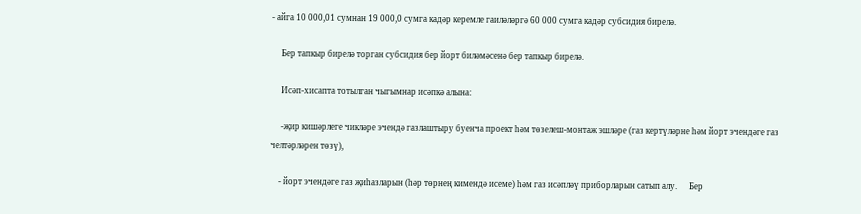- айга 10 000,01 сумнан 19 000,0 сумга кадәр керемле гаиләләргә 60 000 сумга кадәр субсидия бирелә.

     Бер тапкыр бирелә торган субсидия бер йорт биләмәсенә бер тапкыр бирелә.

     Исәп-хисапта тотылган чыгымнар исәпкә алына:

     -җир кишәрлеге чикләре эчендә газлаштыру буенча проект һәм төзелеш-монтаж эшләре (газ кертүләрне һәм йорт эчендәге газ челтәрләрен төзү),

    - йорт эчендәге газ җиһазларын (һәр төрнең кимендә исеме) һәм газ исәпләү приборларын сатып алу.      Бер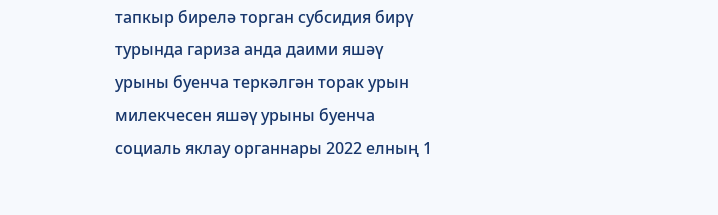тапкыр бирелә торган субсидия бирү турында гариза анда даими яшәү урыны буенча теркәлгән торак урын милекчесен яшәү урыны буенча социаль яклау органнары 2022 елның 1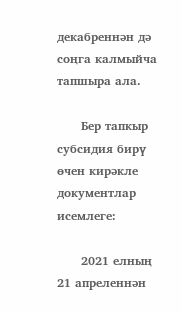декабреннән дә соңга калмыйча тапшыра ала.

      Бер тапкыр субсидия бирү өчен кирәкле документлар исемлеге:

      2021 елның 21 апреленнән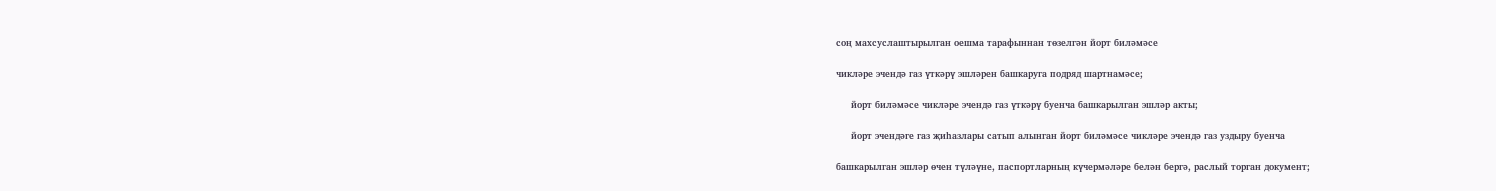соң махсуслаштырылган оешма тарафыннан төзелгән йорт биләмәсе

чикләре эчендә газ үткәрү эшләрен башкаруга подряд шартнамәсе;

     йорт биләмәсе чикләре эчендә газ үткәрү буенча башкарылган эшләр акты;

     йорт эчендәге газ җиһазлары сатып алынган йорт биләмәсе чикләре эчендә газ уздыру буенча

башкарылган эшләр өчен түләүне, паспортларның күчермәләре белән бергә, раслый торган документ;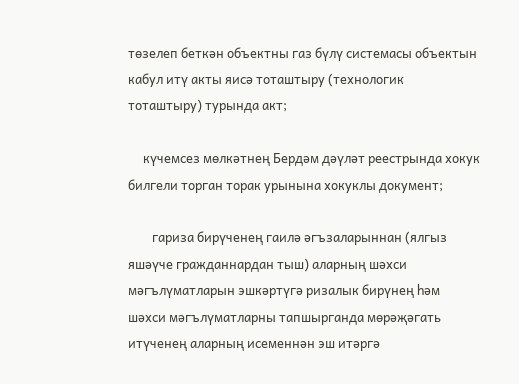төзелеп беткән объектны газ бүлү системасы объектын кабул итү акты яисә тоташтыру (технологик тоташтыру) турында акт;

     күчемсез мөлкәтнең Бердәм дәүләт реестрында хокук билгели торган торак урынына хокуклы документ;

        гариза бирүченең гаилә әгъзаларыннан (ялгыз яшәүче гражданнардан тыш) аларның шәхси мәгълүматларын эшкәртүгә ризалык бирүнең һәм шәхси мәгълүматларны тапшырганда мөрәҗәгать итүченең аларның исеменнән эш итәргә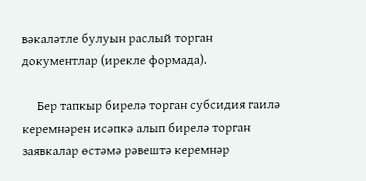вәкаләтле булуын раслый торган документлар (ирекле формада).

     Бер тапкыр бирелә торган субсидия гаилә керемнәрен исәпкә алып бирелә торган заявкалар өстәмә рәвештә керемнәр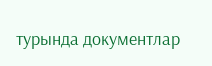турында документлар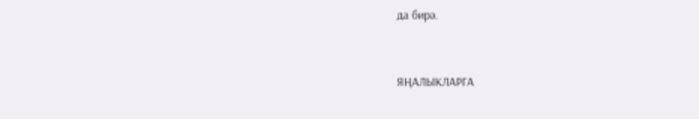да бирә.


ЯҢАЛЫКЛАРГА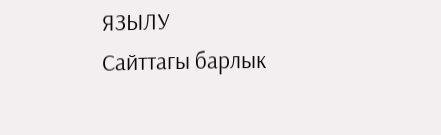ЯЗЫЛУ
Сайттагы барлык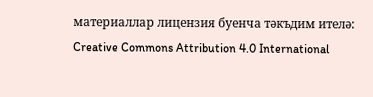материаллар лицензия буенча тәкъдим ителә:
Creative Commons Attribution 4.0 International